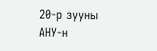20-р зууны АНУ-н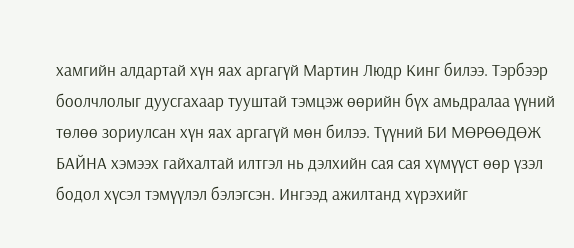хамгийн алдартай хүн яах аргагүй Мартин Людр Кинг билээ. Тэрбээр боолчлолыг дуусгахаар тууштай тэмцэж өөрийн бүх амьдралаа үүний төлөө зориулсан хүн яах аргагүй мөн билээ. Түүний БИ МӨРӨӨДӨЖ БАЙНА хэмээх гайхалтай илтгэл нь дэлхийн сая сая хүмүүст өөр үзэл бодол хүсэл тэмүүлэл бэлэгсэн. Ингээд ажилтанд хүрэхийг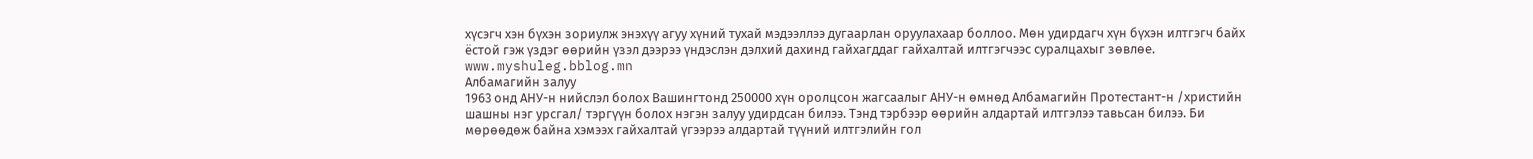хүсэгч хэн бүхэн зориулж энэхүү агуу хүний тухай мэдээллээ дугаарлан оруулахаар боллоо. Мөн удирдагч хүн бүхэн илтгэгч байх ёстой гэж үздэг өөрийн үзэл дээрээ үндэслэн дэлхий дахинд гайхагддаг гайхалтай илтгэгчээс суралцахыг зөвлөе.
www.myshuleg.bblog.mn
Албамагийн залуу
1963 онд АНУ-н нийслэл болох Вашингтонд 250000 хүн оролцсон жагсаалыг АНУ-н өмнөд Албамагийн Протестант-н /христийн шашны нэг урсгал/ тэргүүн болох нэгэн залуу удирдсан билээ. Тэнд тэрбээр өөрийн алдартай илтгэлээ тавьсан билээ. Би мөрөөдөж байна хэмээх гайхалтай үгээрээ алдартай түүний илтгэлийн гол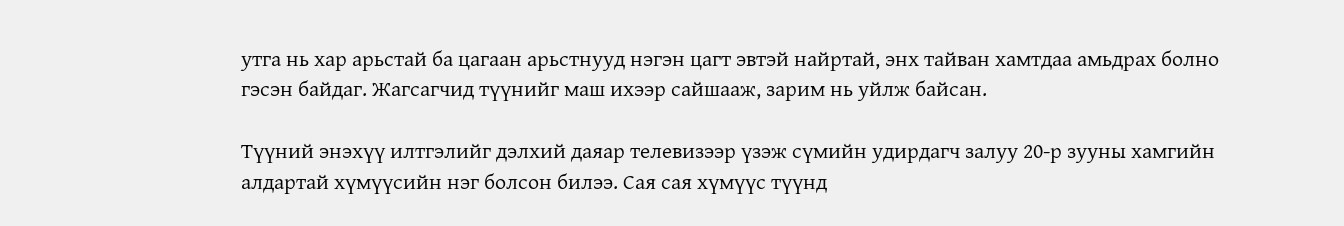утга нь хар арьстай ба цагаан арьстнууд нэгэн цагт эвтэй найртай, энх тайван хамтдаа амьдрах болно гэсэн байдаг. Жагсагчид түүнийг маш ихээр сайшааж, зарим нь уйлж байсан.

Түүний энэхүү илтгэлийг дэлхий даяар телевизээр үзэж сүмийн удирдагч залуу 20-р зууны хамгийн алдартай хүмүүсийн нэг болсон билээ. Сая сая хүмүүс түүнд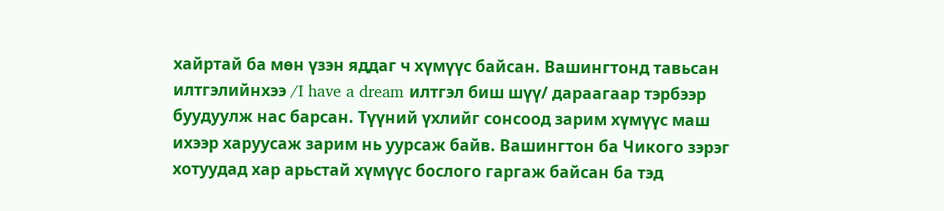хайртай ба мөн үзэн яддаг ч хүмүүс байсан. Вашингтонд тавьсан илтгэлийнхээ /I have a dream илтгэл биш шүү/ дараагаар тэрбээр буудуулж нас барсан. Түүний үхлийг сонсоод зарим хүмүүс маш ихээр харуусаж зарим нь уурсаж байв. Вашингтон ба Чикого зэрэг хотуудад хар арьстай хүмүүс бослого гаргаж байсан ба тэд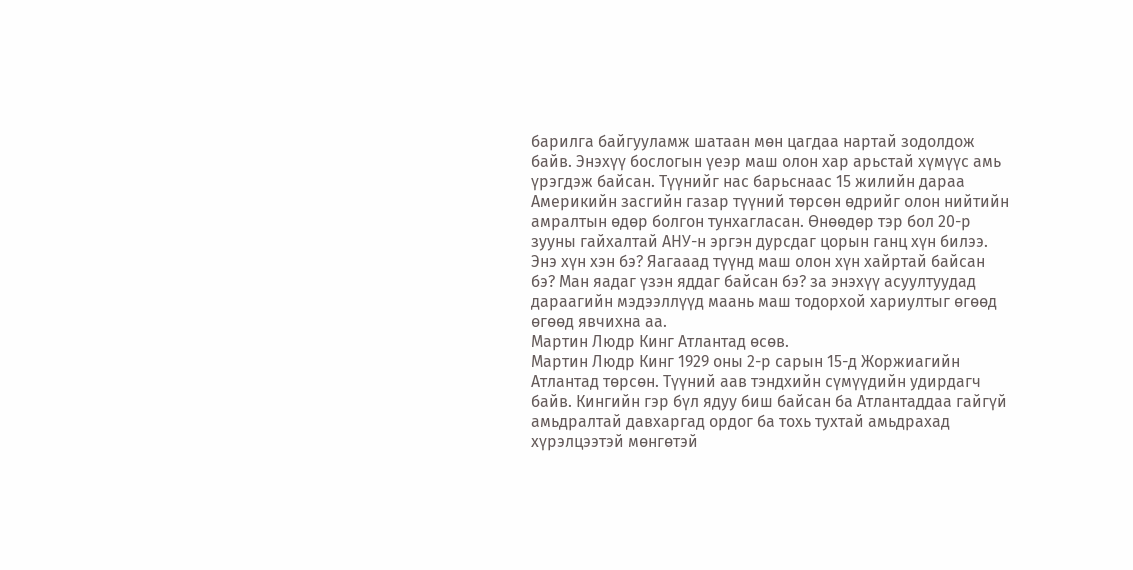барилга байгууламж шатаан мөн цагдаа нартай зодолдож байв. Энэхүү бослогын үеэр маш олон хар арьстай хүмүүс амь үрэгдэж байсан. Түүнийг нас барьснаас 15 жилийн дараа Америкийн засгийн газар түүний төрсөн өдрийг олон нийтийн амралтын өдөр болгон тунхагласан. Өнөөдөр тэр бол 20-р зууны гайхалтай АНУ-н эргэн дурсдаг цорын ганц хүн билээ. Энэ хүн хэн бэ? Яагааад түүнд маш олон хүн хайртай байсан бэ? Ман яадаг үзэн яддаг байсан бэ? за энэхүү асуултуудад дараагийн мэдээллүүд маань маш тодорхой хариултыг өгөөд өгөөд явчихна аа.
Мартин Людр Кинг Атлантад өсөв.
Мартин Людр Кинг 1929 оны 2-р сарын 15-д Жоржиагийн Атлантад төрсөн. Түүний аав тэндхийн сүмүүдийн удирдагч байв. Кингийн гэр бүл ядуу биш байсан ба Атлантаддаа гайгүй амьдралтай давхаргад ордог ба тохь тухтай амьдрахад хүрэлцээтэй мөнгөтэй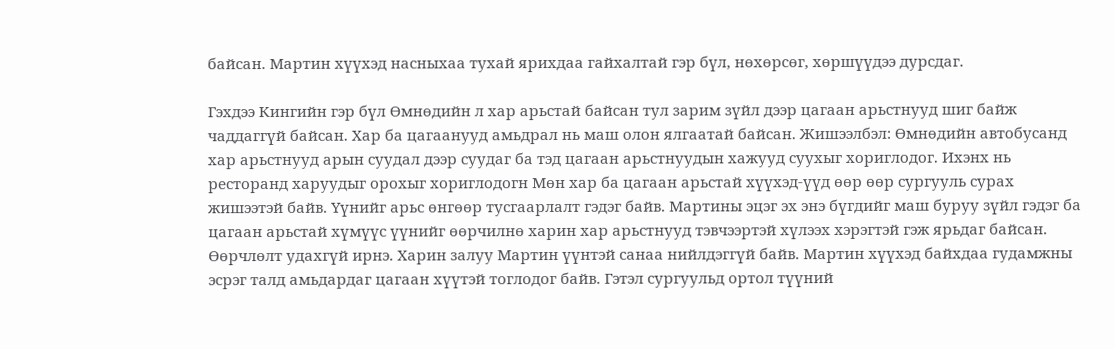байсан. Мартин хүүхэд насныхаа тухай ярихдаа гайхалтай гэр бүл, нөхөрсөг, хөршүүдээ дурсдаг.

Гэхдээ Кингийн гэр бүл Өмнөдийн л хар арьстай байсан тул зарим зүйл дээр цагаан арьстнууд шиг байж чаддаггүй байсан. Хар ба цагаанууд амьдрал нь маш олон ялгаатай байсан. Жишээлбэл: Өмнөдийн автобусанд хар арьстнууд арын суудал дээр суудаг ба тэд цагаан арьстнуудын хажууд суухыг хориглодог. Ихэнх нь ресторанд харуудыг орохыг хориглодогн Мөн хар ба цагаан арьстай хүүхэд-үүд өөр өөр сургууль сурах жишээтэй байв. Үүнийг арьс өнгөөр тусгаарлалт гэдэг байв. Мартины эцэг эх энэ бүгдийг маш буруу зүйл гэдэг ба цагаан арьстай хүмүүс үүнийг өөрчилнө харин хар арьстнууд тэвчээртэй хүлээх хэрэгтэй гэж ярьдаг байсан. Өөрчлөлт удахгүй ирнэ. Харин залуу Мартин үүнтэй санаа нийлдэггүй байв. Мартин хүүхэд байхдаа гудамжны эсрэг талд амьдардаг цагаан хүүтэй тоглодог байв. Гэтэл сургуульд ортол түүний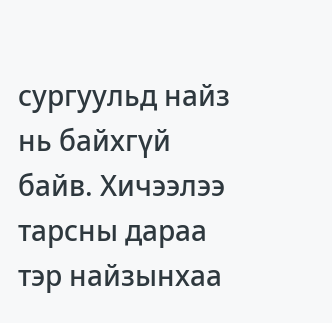сургуульд найз нь байхгүй байв. Хичээлээ тарсны дараа тэр найзынхаа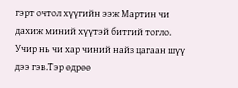гэрт очтол хүүгийн ээж Мартин чи дахиж миний хүүтэй битгий тогло. Учир нь чи хар чиний найз цагаан шүү дээ гэв.Тэр өдрөө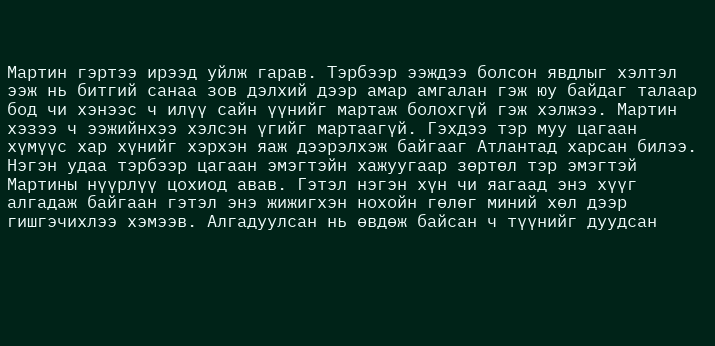Мартин гэртээ ирээд уйлж гарав. Тэрбээр ээждээ болсон явдлыг хэлтэл ээж нь битгий санаа зов дэлхий дээр амар амгалан гэж юу байдаг талаар бод чи хэнээс ч илүү сайн үүнийг мартаж болохгүй гэж хэлжээ. Мартин хэзээ ч ээжийнхээ хэлсэн үгийг мартаагүй. Гэхдээ тэр муу цагаан хүмүүс хар хүнийг хэрхэн яаж дээрэлхэж байгааг Атлантад харсан билээ. Нэгэн удаа тэрбээр цагаан эмэгтэйн хажуугаар зөртөл тэр эмэгтэй Мартины нүүрлүү цохиод авав. Гэтэл нэгэн хүн чи яагаад энэ хүүг алгадаж байгаан гэтэл энэ жижигхэн нохойн гөлөг миний хөл дээр гишгэчихлээ хэмээв. Алгадуулсан нь өвдөж байсан ч түүнийг дуудсан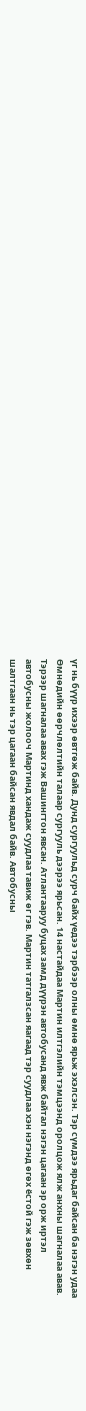үг нь бүүр ихээр өвтгөж байв. Дунд сургуульд сурч байх үедээ тэрбээр олны өмнө ярьж эхэлсэн. Тэр сүмдээ ярьдаг байсан ба нэгэн удаа Өмнөдийн өөрчлөлтийн талаар сургууль дээрээ ярьсан. 14 настайдаа Мартин илтгэлийн тэмцээнд оролцож ялж анхны шагналаа авав. Тэрээр шагналаа авах гэж Вашингтон явсан. Атлантааруу буцах замд дүүрэн автобусанд явж байтал нэгэн цагаан эр орж иртэл автобусны жолооч Мартинд хандаж суудлаа тавиж өг гэв. Мартин татгалзсан яагаад тэр суудлаа хэн нэгэнд өгөх ёстой гэж зөвхөн шалтгаан нь тэр цагаан байсан явдал байв. Автобусны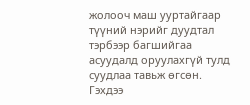жолооч маш ууртайгаар түүний нэрийг дуудтал тэрбээр багшийгаа асуудалд оруулахгүй тулд суудлаа тавьж өгсөн. Гэхдээ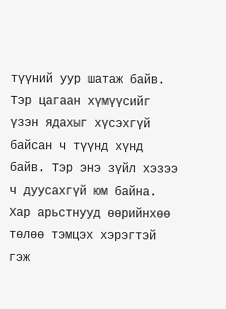түүний уур шатаж байв. Тэр цагаан хүмүүсийг үзэн ядахыг хүсэхгүй байсан ч түүнд хүнд байв. Тэр энэ зүйл хэзээ ч дуусахгүй юм байна. Хар арьстнууд өөрийнхөө төлөө тэмцэх хэрэгтэй гэж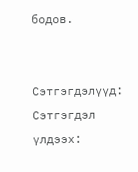бодов.


Сэтгэгдэлүүд:
Сэтгэгдэл үлдээх: